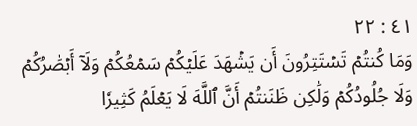٤١ : ٢٢
وَمَا كُنتُمۡ تَسۡتَتِرُونَ أَن يَشۡهَدَ عَلَيۡكُمۡ سَمۡعُكُمۡ وَلَآ أَبۡصَٰرُكُمۡ وَلَا جُلُودُكُمۡ وَلَٰكِن ظَنَنتُمۡ أَنَّ ٱللَّهَ لَا يَعۡلَمُ كَثِيرٗا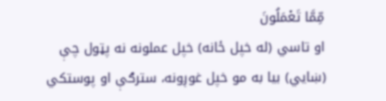مِّمَّا تَعۡمَلُونَ
او تاسي (له خپل ځانه) خپل عملونه نه پټول چې (ښايي) بيا به مو خپل غوږونه، سترګې او پوستكي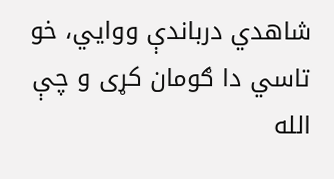شاهدي درباندې ووايي، خو تاسي دا ګومان كړى و چې الله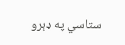ستاسي په ډېرو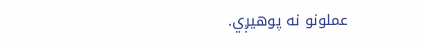عملونو نه پوهيږي.